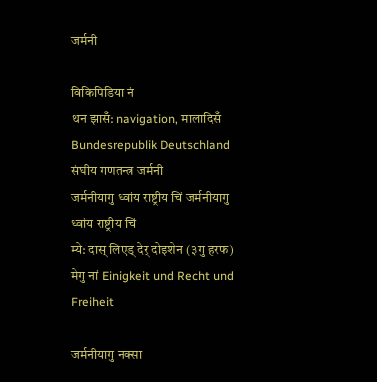जर्मनी

विकिपिडिया नं
थन झासँ: navigation, मालादिसँ
Bundesrepublik Deutschland
संघीय गणतन्त्र जर्मनी
जर्मनीयागु ध्वांय राष्ट्रीय चिं जर्मनीयागु
ध्वांय राष्ट्रीय चिं
म्ये: दास् लिएड् देर् दोइशेन (३गु हरफ)
मेगु नां Einigkeit und Recht und Freiheit

जर्मनीयागु नक्सा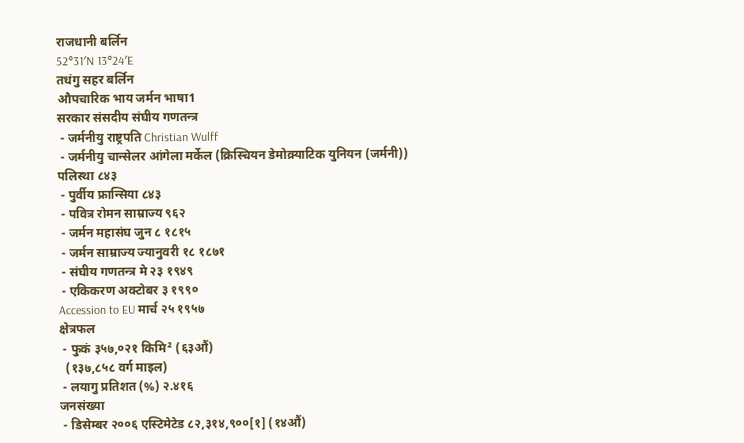राजधानी बर्लिन
52°31′N 13°24′E
तधंगु सहर बर्लिन
औपचारिक भाय जर्मन भाषा1
सरकार संसदीय संघीय गणतन्त्र
 - जर्मनीयु राष्ट्रपति Christian Wulff
 - जर्मनीयु चान्सेलर आंगेला मर्केल (क्रिस्चियन डेमोक्र्याटिक युनियन (जर्मनी))
पलिस्था ८४३
 - पुर्वीय फ्रान्सिया ८४३
 - पवित्र रोमन साम्राज्य ९६२
 - जर्मन महासंघ जुन ८ १८१५
 - जर्मन साम्राज्य ज्यानुवरी १८ १८७१
 - संघीय गणतन्त्र मे २३ १९४९
 - एकिकरण अक्टोबर ३ १९९०
Accession to EU मार्च २५ १९५७
क्षेत्रफल
 - फुकं ३५७,०२१ किमि² (६३औं)
  (१३७,८५८ वर्ग माइल)
 - लयागु प्रतिशत (%) २.४१६
जनसंख्या
 - डिसेम्बर २००६ एस्टिमेटेड ८२,३१४,९००[१] (१४औं)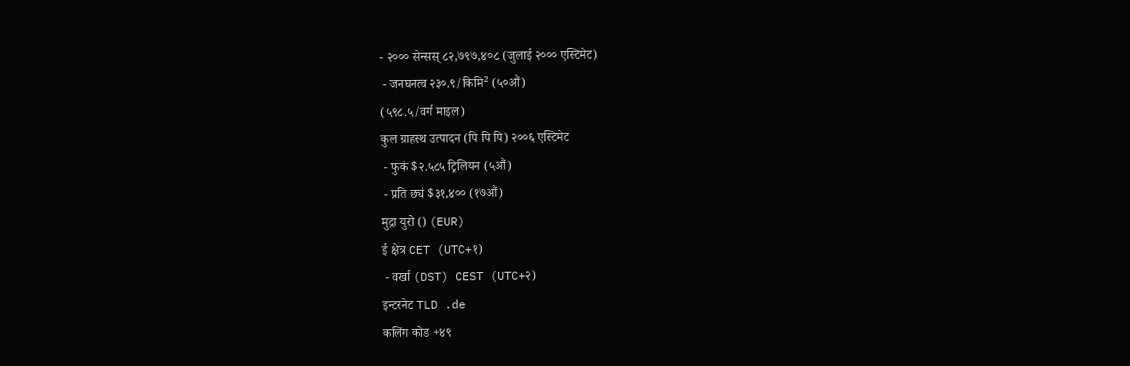- २००० सेन्सस् ८२,७९७,४०८ (जुलाई २००० एस्टिमेट)
 - जनघनत्व २३०.९/किमि² (५०औं)
(५९८.५/वर्ग माइल)
कुल ग्राहस्थ उत्पादन (पि पि पि) २००६ एस्टिमेट
 - फुकं $२.५८५ ट्रिलियन (५औं)
 - प्रति छ्यं $३१,४०० (१७औं)
मुद्रा युरो () (EUR)
ई क्षेत्र CET (UTC+१)
 - वर्खा (DST) CEST (UTC+२)
इन्टरनेट TLD .de
कलिंग कोड +४९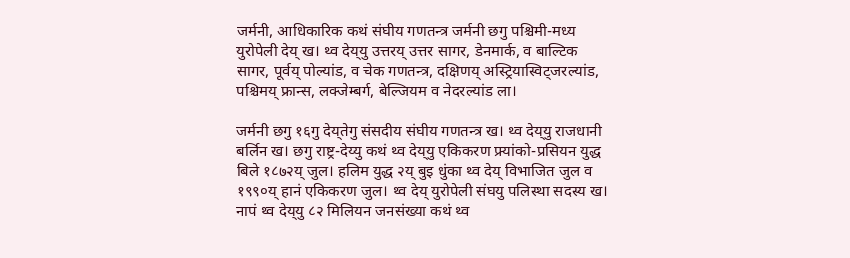जर्मनी, आधिकारिक कथं संघीय गणतन्त्र जर्मनी छगु पश्चिमी-मध्य युरोपेली देय् ख। थ्व देय्‌यु उत्तरय् उत्तर सागर, डेनमार्क, व बाल्टिक सागर, पूर्वय् पोल्यांड, व चेक गणतन्त्र, दक्षिणय् अस्ट्रियास्विट्जरल्यांड, पश्चिमय् फ्रान्स, लक्जेम्बर्ग, बेल्जियम व नेदरल्यांड ला।

जर्मनी छगु १६गु देय्‌तेगु संसदीय संघीय गणतन्त्र ख। थ्व देय्‌यु राजधानी बर्लिन ख। छगु राष्ट्र-देय्यु कथं थ्व देय्‌यु एकिकरण फ्र्यांको-प्रसियन युद्ध बिले १८७२य् जुल। हलिम युद्ध २य् बुइ धुंका थ्व देय् विभाजित जुल व १९९०य् हानं एकिकरण जुल। थ्व देय् युरोपेली संघयु पलिस्था सदस्य ख। नापं थ्व देय्‌यु ८२ मिलियन जनसंख्या कथं थ्व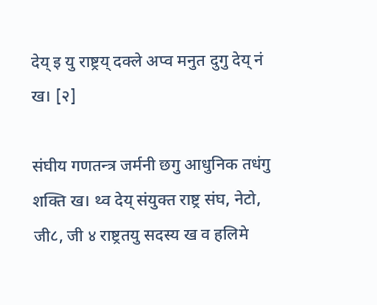देय् इ यु राष्ट्रय् दक्ले अप्व मनुत दुगु देय् नं ख। [२]

संघीय गणतन्त्र जर्मनी छगु आधुनिक तधंगु शक्ति ख। थ्व देय् संयुक्त राष्ट्र संघ, नेटो, जी८, जी ४ राष्ट्रतयु सदस्य ख व हलिमे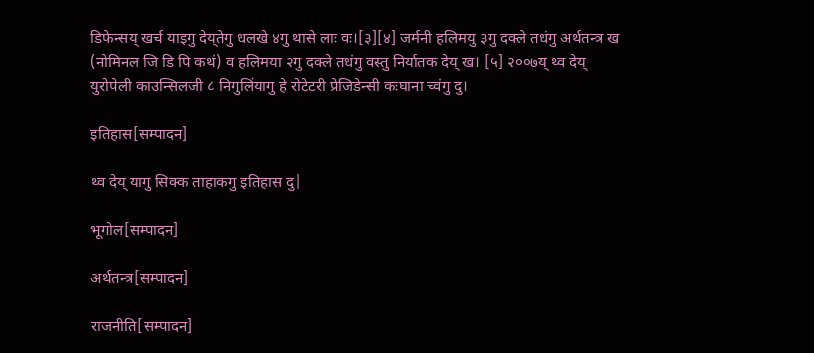डिफेन्सय् खर्च याइगु देय्‌तेगु धलखे ४गु थासे लाः वः।[३][४] जर्मनी हलिमयु ३गु दक्ले तधंगु अर्थतन्त्र ख (नोमिनल जि डि पि कथं) व हलिमया २गु दक्ले तधंगु वस्तु निर्यातक देय् ख। [५] २००७य् थ्व देय्‌ युरोपेली काउन्सिलजी ८ निगुलिंयागु हे रोटेटरी प्रेजिडेन्सी कःघाना च्वंगु दु।

इतिहास[सम्पादन]

थ्व देय् यागु सिक्क ताहाकगु इतिहास दु|

भूगोल[सम्पादन]

अर्थतन्त्र[सम्पादन]

राजनीति[सम्पादन]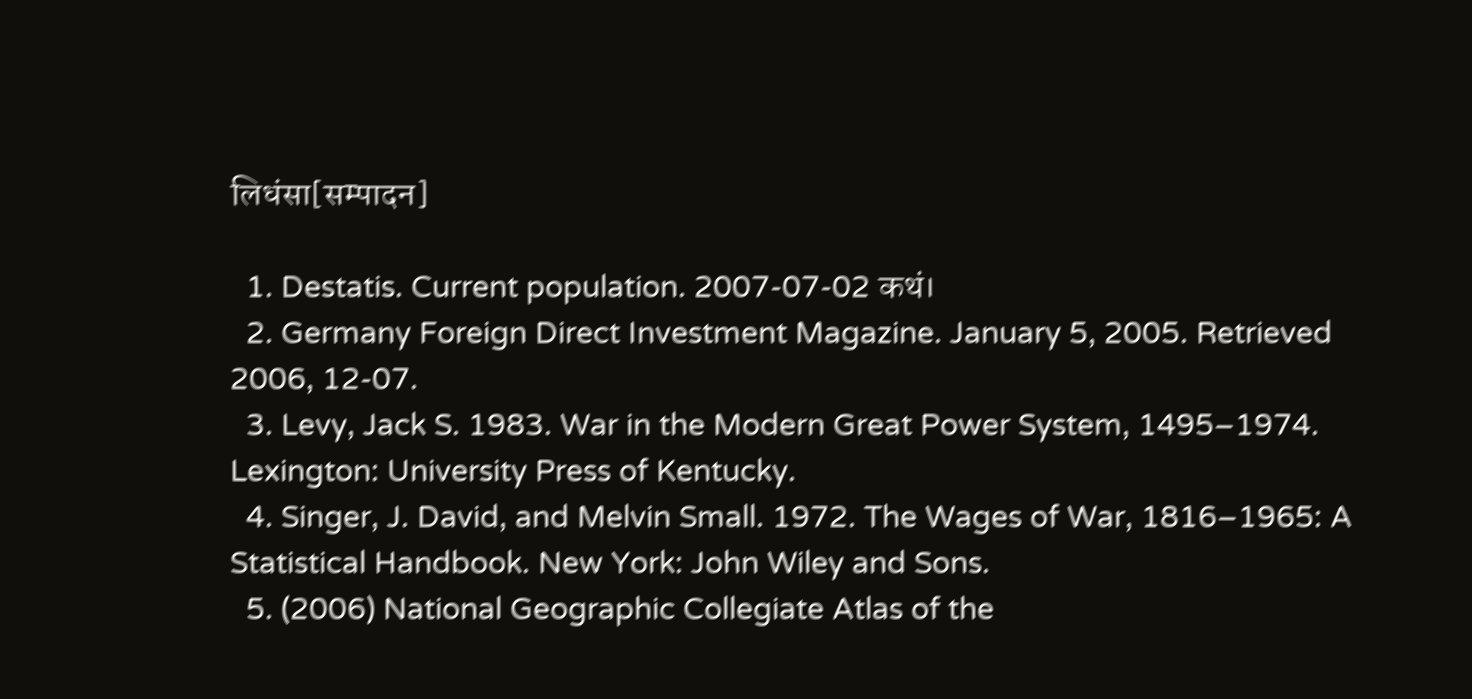लिधंसा[सम्पादन]

  1. Destatis. Current population. 2007-07-02 कथं।
  2. Germany Foreign Direct Investment Magazine. January 5, 2005. Retrieved 2006, 12-07.
  3. Levy, Jack S. 1983. War in the Modern Great Power System, 1495–1974. Lexington: University Press of Kentucky.
  4. Singer, J. David, and Melvin Small. 1972. The Wages of War, 1816–1965: A Statistical Handbook. New York: John Wiley and Sons.
  5. (2006) National Geographic Collegiate Atlas of the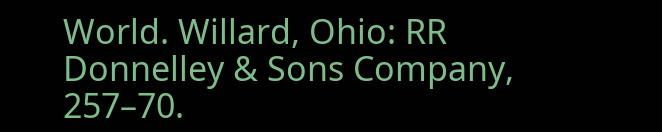World. Willard, Ohio: RR Donnelley & Sons Company, 257–70.